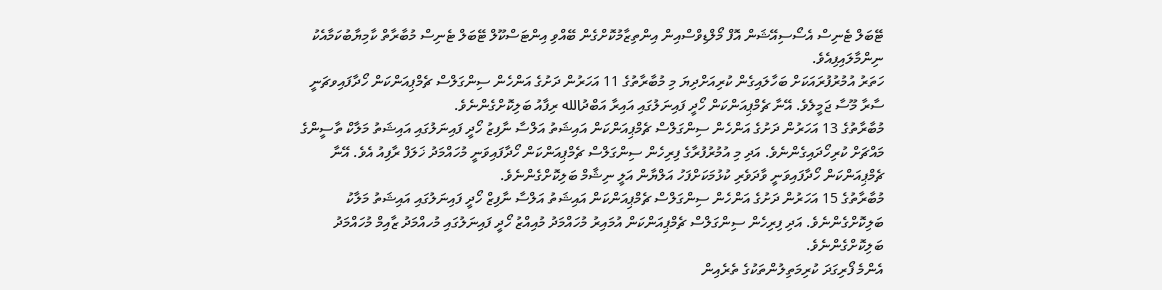ޓޭބަލް ޓެނިސް އެސޯސިއޭޝަން އޮފް މޯލްޑިވްސްއިން އިންތިޒާމުކޮށްގެން ބޭއްވި އިންޓަސްކޫލް ޓޭބަލް ޓެނިސް މުބާރާތް ކާމިޔާބުކަމާއެކު ނިންމާލައިފިއެވެ.
ހަތަރު އުމުރުފުރައަކަށް ބަހާލައިގެން ކުރިއަށްދިޔަ މި މުބާރާތުގެ 11 އަހަރުން ދަށުގެ އަންހެން ސިންގަލްސް ޗެމްޕިއަންކަން ހޯދާފައިވޗަނީ ސާރާ މޫސާ ޖަމީލެވެ. އޭނާ ޗެމްޕިއަންކަން ހޯދީ ފައިނަލުގައި އައިރާ އަބްދުالله ރިފާއު ބަލިކޮށްގެންނެވެ.
މުބާރާތުގެ 13 އަހަރުން ދަށުގެ އަންހެން ސިންގަލްސް ޗެމްޕިއަންކަން އައިޝަތު އަލްސާ ނާފިޒު ހޯދީ ފައިނަލުގައި އައިޝަތު މަލާކް ތާސީންގެ މައްޗަށް ކުރިހޯދައިގެންނެވެ. އަދި މި އުމުރުފުރާގެ ފިރިހެން ސިންގަލްސް ޗެމްޕިއަންކަން ހޯދާފައިވަނީ މުހައްމަދު ޚަލަފް ރާފިއު އެވެ. އޭނާ ޗެމްޕިއަންކަން ހޯދާފައިވަނީ ވާދަވެރި ކުޅުމަކަށްފަހު އަލްޔާން އަލީ ނިޝާމް ބަލިކޮށްގެންނެވެ.
މުބާރާތުގެ 15 އަހަރުން ދަށުގެ އަންހެން ސިންގަލްސް ޗެމްޕިއަންކަން އައިޝަތު އަލްސާ ނާފިޒް ހޯދީ ފައިނަލުގައި އައިޝަތު މަލާކު ބަލިކޮށްގެންނެވެ. އަދި ފިރިހެން ސިންގަލްސް ޗެމްޕިއަންކަން އުމައިރު މުހައްމަދު މުއިއްޒު ހޯދީ ފައިނަލުގައި މުހއްމަދު ޒާއިމް މުހައްމަދު ބަލިކޮށްގެންނެވެ.
އެންމެ ފޯރިގަދަ ކުރިމަތިލުންތަކުގެ ތެރެއިން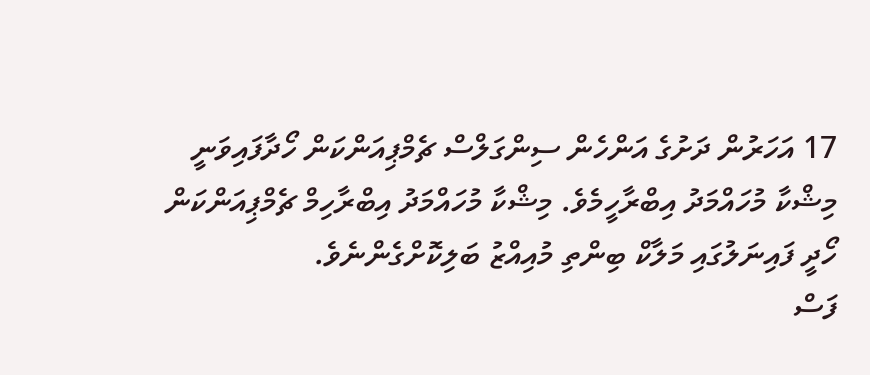17 އަހަރުން ދަށުގެ އަންހެން ސިންގަލްސް ޗެމްޕިއަންކަން ހޯދާފައިވަނީ މިޝްކާ މުހައްމަދު އިބްރާހީމެވެ. މިޝްކާ މުހައްމަދު އިބްރާހިމް ޗެމްޕިއަންކަން ހޯދީ ފައިނަލުގައި މަލާކް ބިންތި މުއިއްޒު ބަލިކޮށްގެންނެވެ.
ފަސް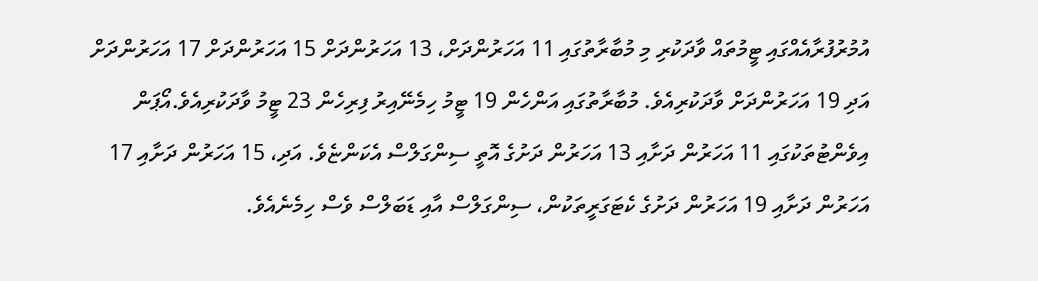އުމުރުފުރާއެއްގައި ޓީމުތައް ވާދަކުރި މި މުބާރާތުގައި 11 އަހަރުންދަށް، 13 އަހަރުންދަށް 15 އަހަރުންދަށް 17 އަހަރުންދަށް އަދި 19 އަހަރުންދަށް ވާދަކުރިއެވެ. މުބާރާތުގައި އަންހެން 19 ޓީމު ހިމެނޭއިރު ފިރިހެން 23 ޓީމު ވާދަކުރިއެވެ.އޯޕަން އިވެންޓުތަކުގައި 11 އަހަރުން ދަށާއި 13 އަހަރުން ދަށުގެ އޮތީ ސިންގަލްސް އެކަންޏެވެ. އަދި، 15 އަހަރުން ދަށާއި 17 އަހަރުން ދަށާއި 19 އަހަރުން ދަށުގެ ކެޓަގަރީތަކުން، ސިންގަލްސް އާއި ޑަބަލްސް ވެސް ހިމެނެއެވެ.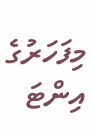މިފަހަރުގެ އިންޓަ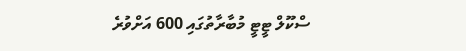ސްކޫލް ޓީޓީ މުބާރާތުގައި 600 އަށްވުރެ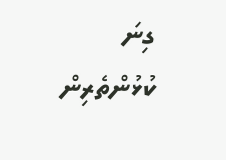ގިނަ ކުޅުންތެރިން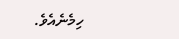ހިމެނެއެވެ.